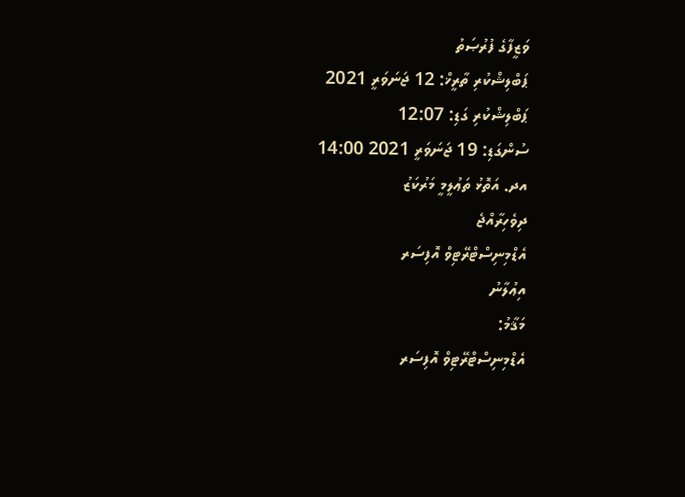ވަޒީފާގެ ފުރުޞަތު
ޕަބްލިޝްކުރި ތާރީޚް: 12 ޖަނަވަރީ 2021
ޕަބްލިޝްކުރި ގަޑި: 12:07
ސުންގަޑި: 19 ޖަނަވަރީ 2021 14:00
އދ. އަތޮޅު ތަޢުލީމީ މަރުކަޒު
ދިވެހިރާއްޖެ
އެޑްމިނިސްޓްރޭޓިވް އޮފިސަރ
އިޢުލާނު
މަޤާމު:
އެޑްމިނިސްޓްރޭޓިވް އޮފިސަރ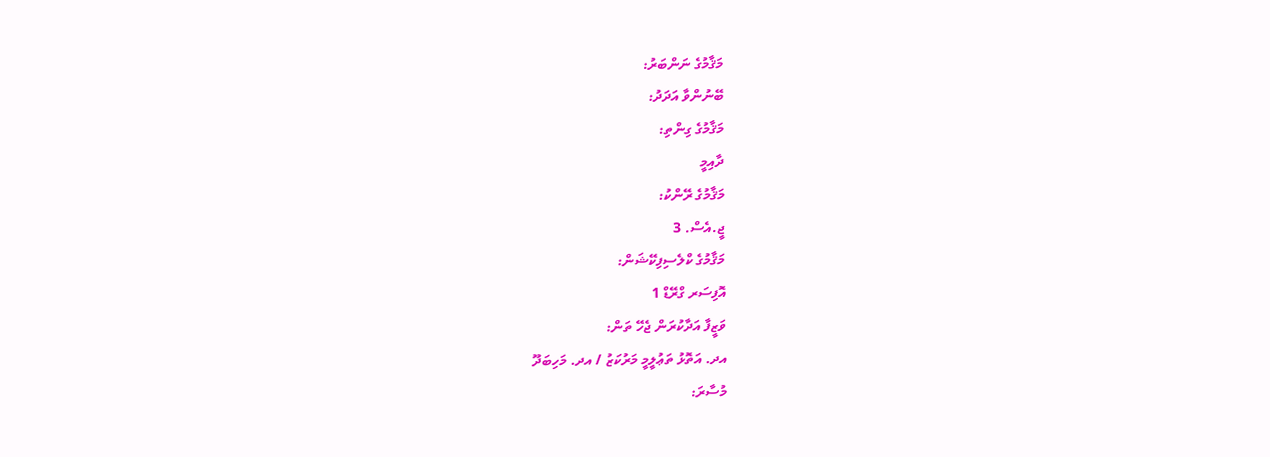މަޤާމުގެ ނަންބަރު:
ބޭނުންވާ އަދަދު:
މަޤާމުގެ ގިންތި:
ދާއިމީ
މަޤާމުގެ ރޭންކު:
ޖީ.އެސް. 3
މަޤާމުގެ ކްލެސިފިކޭޝަން:
އޮފިސަރ ގްރޭޑް 1
ވަޒީފާ އަދާކުރަން ޖެހޭ ތަން:
އދ. އަތޮޅު ތަޢުލީމީ މަރުކަޒު / އދ. މަހިބަދޫ
މުސާރަ: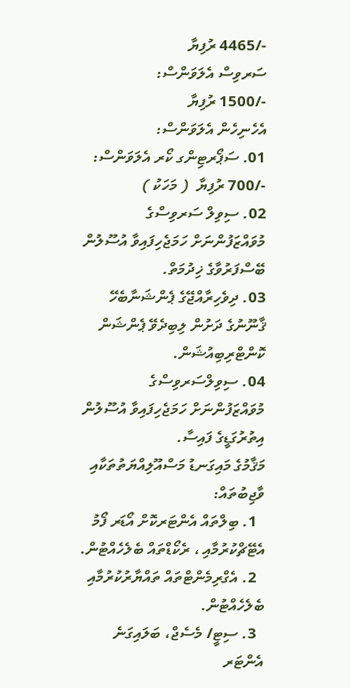-/4465 ރުފިޔާ
ސަރވިސް އެލަވަންސް:
-/1500 ރުފިޔާ
އެހެނިހެން އެލަވަންސް:
01. ސަޕޯރޓިންގ ކޯރ އެލަވަންސް: -/700 ރުފިޔާ  ( މަހަކު )
02. ސިވިލް ސަރވިސްގެ މުވައްޒަފުންނަށް ހަމަޖެހިފައިވާ އުސޫލުން ބޭސްފަރުވާގެ ޚިދުމަތް.
03. ދިވެހިރާއްޖޭގެ ޕެންޝަނާބެހޭ ޤާނޫނުގެ ދަށުން ލިބިދެވޭ ޕެންޝަން ކޮންޓްރިބިއުޝަން.
04. ސިވިލްސަރވިސްގެ މުވައްޒަފުންނަށް ހަމަޖެހިފައިވާ އުސޫލުން އިތުރުގަޑީގެ ފައިސާ.
މަޤާމުގެ މައިގަނޑު މަސްއޫލިއްޔަތުތަކާއި ވާޖިބުތައް:
  1. ބިލްތައް އެންޓަރކޮށް އޯޑަރ ފޯމު އެޓޭޗްކުރުމާއި ، ރެކޯޑްތައް ބެލެހެއްޓުން.
  2. އެގްރިމެންޓްތައް ތައްޔާރުކުރުމާއި ބެލެހެއްޓުން.
  3. ސިޓީ/ މެސެޖް، ބަލައިގަނެ އެންޓަރ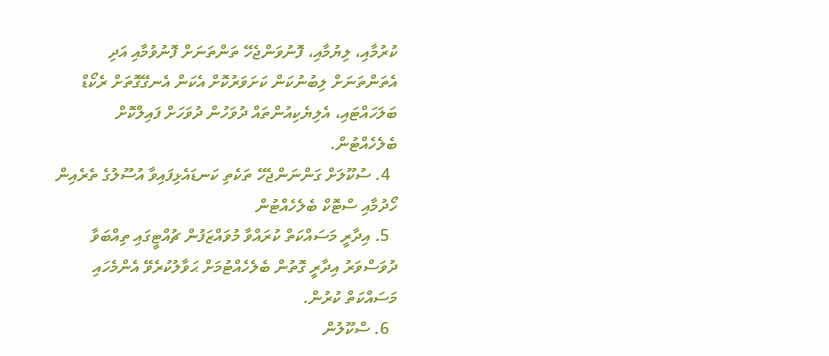ކުރުމާއި، ލިޔުމާއި، ފޮނުވަންޖެހޭ ތަންތަނަށް ފޮނުވުމާއި އަދި އެތަންތަނަށް ލިބުނުކަން ކަށަވަރުކޮށް އެކަން އެނގޭގޮތަށް ރެކޯޑް ބަލަހައްޓައި، އެލިޔެކިއުންތައް ދުވަހުން ދުވަހަށް ފައިލްކޮށް ބެލެހެއްޓުން.
  4. ސުކޫލަށް ގަންނަންޖެހޭ ތަކެތި ކަނޑައެޅިފައިވާ އުސޫލުގެ ތެރެއިން ހޯދުމާއި ސްޓޮކް ބެލެހެއްޓުން
  5. އިދާރީ މަސައްކަތް ކުރައްވާ މުވައްޒަފުން ޗުއްޓީގައި ތިއްބަވާ ދުވަސްވަރު އިދާރީ ގޮތުން ބެލެހެއްޓުމަށް ޙަވާލުކުރެވޭ އެންމެހައި މަސައްކަތް ކުރުން.
  6. ސްކޫލުން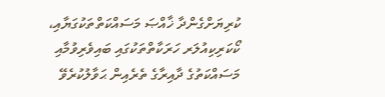ކުރިޔަށްގެންދާ ޚާއްޞަ މަސައްކަތްތަކުގަޔާއި، ކޯކަރިކިއުލަރ ހަރަކާތްތަކުގައި ބައިވެރިވުމާއި މަސައްކަތުގެ ދާއިރާގެ ތެރެއިން ޙަވާލުކުރެވޭ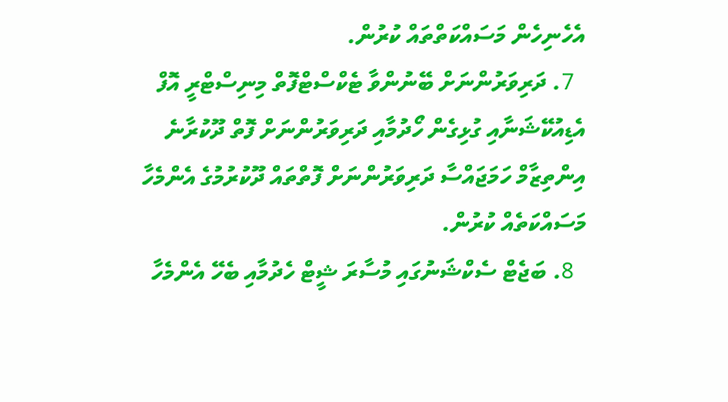އެހެނިހެން މަސައްކަތްތައް ކުރުން.
  7. ދަރިވަރުންނަށް ބޭނުންވާ ޓެކްސްޓްފޮތް މިނިސްޓްރީ އޮފް އެޑިއުކޭޝަނާއި ގުޅިގެން ހޯދުމާއި ދަރިވަރުންނަށް ފޮތް ދޫކުރާނެ އިންތިޒާމް ހަމަޖައްސާ ދަރިވަރުންނަށް ފޮތްތައް ދޫކުރުމުގެ އެންމެހާ މަސައްކަތެއް ކުރުން.
  8. ބަޖެޓް ސެކްޝަނުގައި މުސާރަ ޝީޓް ހެދުމާއި ބެހޭ އެންމެހާ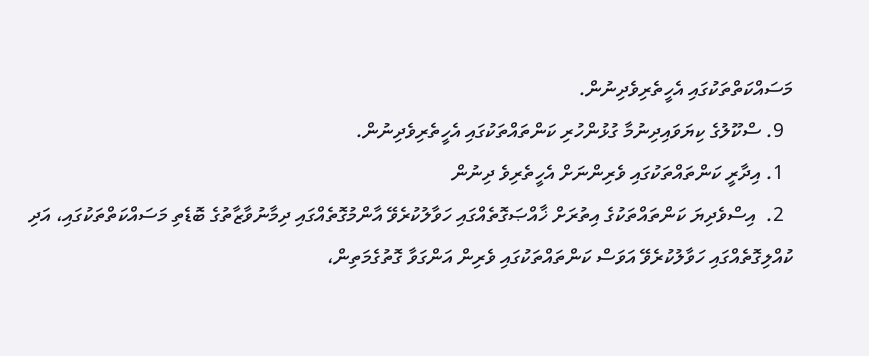މަސައްކަތްތަކުގައި އެހީތެރިވެދިނުން.
  9. ސްކޫލުގެ ކިޔަވައިދިނުމާ ގުޅުންހުރި ކަންތައްތަކުގައި އެހީތެރިވެދިނުން.
  1. އިދާރީ ކަންތައްތަކުގައި ވެރިންނަށް އެހީތެރިވެ ދިނުން
  2.  އިސްވެދިޔަ ކަންތައްތަކުގެ އިތުރަށް ޚާއްޞަގޮތެއްގައި ހަވާލުކުރެވޭ އާންމުގޮތެއްގައި ދިމާނުވާޒާތުގެ ބޮޑެތި މަސައްކަތްތަކުގައި، އަދި ކުއްލިގޮތެއްގައި ހަވާލުކުރެވޭ އަވަސް ކަންތައްތަކުގައި ވެރިން އަންގަވާ ގޮތުގެމަތިން،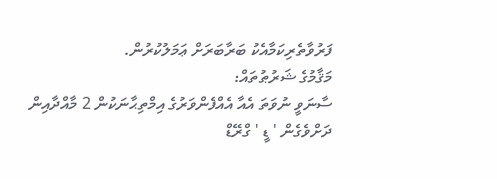ފަރުވާތެރިކަމާއެކު ބަރާބަރަށް ޢަމަލުކުރުން.
މަޤާމުގެ ޝަރުޠުތައް:
ސާނަވީ ނުވަތަ އެއާ އެއްފެންވަރުގެ އިމްތިޙާނަކުން 2 މާއްދާއިން ދަށްވެގެން ' ޑީ ' ގްރޭޑް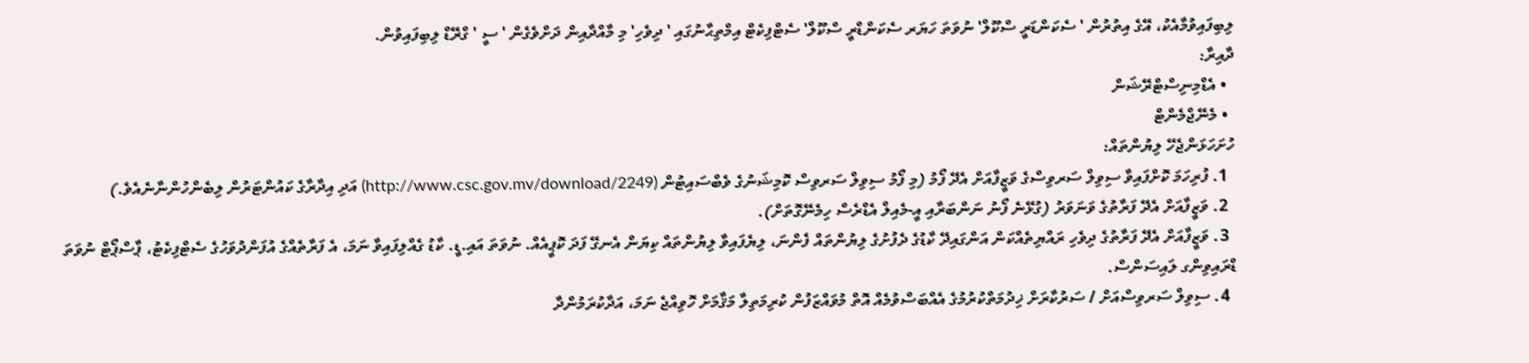ލިބިފައިވުމާއެކު، އޭގެ އިތުރުން ' ސެކަންޑަރީ ސްކޫލް' ނުވަތަ ހަޔަރ ސެކަންޑްރީ ސްކޫލް' ސެޓްފިކެޓް އިމްތިޙާނުގައި ' ދިވެހި' މި މާއްދާއިން ދަށްވެގެން ' ސީ ' ގްރޭޑް ލިބިފައިވުން.
ދާއިރާ:
  • އެޑްމިނިސްޓްރޭޝަން
  • މެނޭޖްމެންޓް
ހުށަހަޅަންޖެހޭ ލިޔުންތައް:
  1. ފުރިހަމަ ކޮށްފައިވާ ސިވިލް ސަރވިސްގެ ވަޒީފާއަށް އެދޭ ފޯމު (މި ފޯމު ސިވިލް ސަރވިސް ކޮމިޝަނުގެ ވެބްސައިޓުން (http://www.csc.gov.mv/download/2249) އަދި އިދާރާގެ ކައުންޓަރުން ލިބެންހުންނާނެއެވެ.)
  2. ވަޒީފާއަށް އެދޭ ފަރާތުގެ ވަނަވަރު (ގުޅޭނެ ފޯނު ނަންބަރާއި އީ-މެއިލް އެޑްރެސް ހިމެނޭގޮތަށް).
  3. ވަޒީފާއަށް އެދޭ ފަރާތުގެ ދިވެހި ރައްޔިތެއްކަން އަންގައިދޭ ކާޑުގެ ދެފުށުގެ ލިޔުންތައް ފެންނަ، ލިޔެފައިވާ ލިޔުންތައް ކިޔަން އެނގޭ ފަދަ ކޮޕީއެއް. ނުވަތަ އައި.ޑީ. ކާޑު ގެއްލިފައިވާ ނަމަ، އެ ފަރާތެއްގެ އުފަންދުވަހުގެ ސެޓްފިކެޓު، ޕާސްޕޯޓް ނުވަތަ ޑްރައިވިންގ ލައިސަންސް.
  4. ސިވިލް ސަރވިސްއަށް / ސަރުކާރަށް ޚިދުމަތްކުރުމުގެ އެއްބަސްވުމެއް އޮތް މުވައްޒަފުން ކުރިމަތިލާ މަޤާމަށް ހޮވިއްޖެ ނަމަ، އަދާކުރަމުންދާ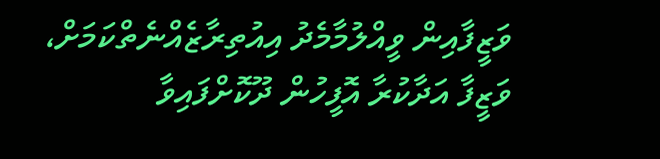ވަޒީފާއިން ވީއްލުމާމެދު އިއުތިރާޒެއްނެތްކަމަށް، ވަޒީފާ އަދާކުރާ އޮފީހުން ދޫކޮށްފައިވާ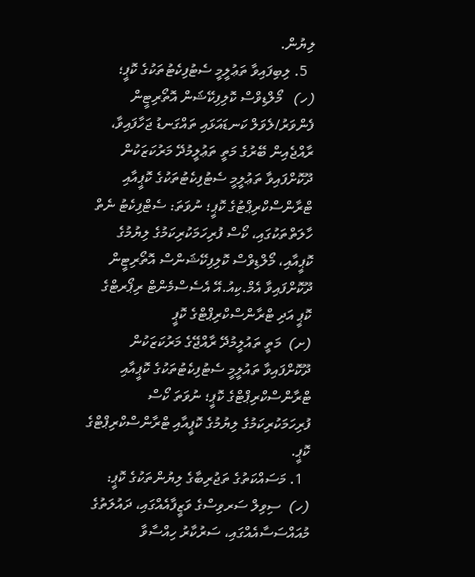ލިޔުން.
  5. ލިބިފައިވާ ތަޢުލީމީ ސެޓުފިކެޓުތަކުގެ ކޮޕީ؛
(ހ)   މޯލްޑިވްސް ކޮލިފިކޭޝަން އޮތޯރިޓީން ފެންވަރު/ލެވަލް ކަނޑައަޅައި ތައްގަނޑު ޖަހާފައިވާ، ރާއްޖެއިން ބޭރުގެ މަތީ ތަޢުލީމުދޭ މަރުކަޒަކުން ދޫކޮށްފައިވާ ތަޢުލީމީ ސެޓުފިކެޓުތަކުގެ ކޮޕީއާއި ޓްރާންސްކްރިޕްޓުގެ ކޮޕީ؛ ނުވަތަ: ސެޓްފިކެޓު ނެތް ހާލަތްތަކުގައި، ކޯސް ފުރިހަމަކުރިކަމުގެ ލިޔުމުގެ ކޮޕީއާއި، މޯލްޑިވްސް ކޮލިފިކޭޝަންސް އޮތޯރިޓީން ދޫކޮށްފައިވާ އެމް.ކިއު.އޭ އެސެސްމެންޓް ރިޕޯރޓްގެ ކޮޕީ އަދި ޓްރާންސްކްރިޕްޓްގެ ކޮޕީ
(ށ)  މަތީ ތައުލީމުދޭ ރާއްޖޭގެ މަރުކަޒަކުން ދޫކޮށްފައިވާ ތައުލީމީ ސެޓުފިކެޓުތަކުގެ ކޮޕީއާއި ޓްރާންސްކްރިޕްޓްގެ ކޮޕީ؛ ނުވަތަ ކޯސް ފުރިހަމަކުރިކަމުގެ ލިޔުމުގެ ކޮޕީއާއި ޓްރާންސްކްރިޕްޓްގެ ކޮޕީ.
  1. މަސައްކަތުގެ ތަޖުރިބާގެ ލިޔުންތަކުގެ ކޮޕީ:
(ހ)  ސިވިލް ސަރވިސްގެ ވަޒީފާއެއްގައި، ދައުލަތުގެ މުއައްސަސާއެއްގައި، ސަރުކާރު ހިއްސާވާ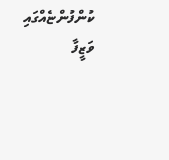ކުންފުންޏެއްގައި ވަޒީފާ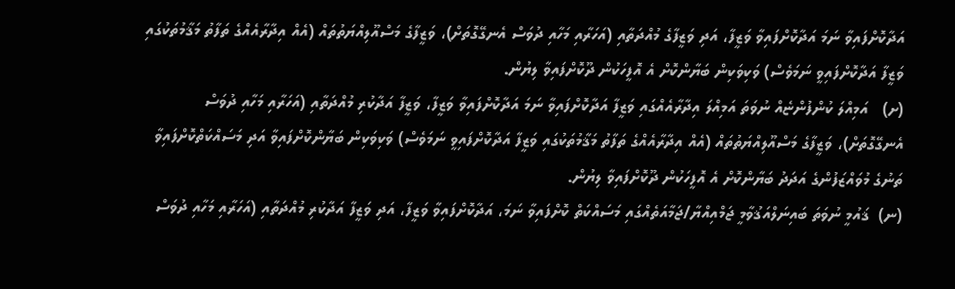އަދާކޮށްފައިވާ ނަމަ އަދާކޮށްފައިވާ ވަޒީފާ، އަދި ވަޒީފާގެ މުއްދަތާއި (އަހަރާއި މަހާއި ދުވަސް އެނގޭގޮތަށް)، ވަޒީފާގެ މަސްއޫލިއްޔަތުތައް (އެއް އިދާރާއެއްގެ ތަފާތު މަޤާމުތަކުގައި ވަޒީފާ އަދާކޮށްފައިވީ ނަމަވެސް) ވަކިވަކިން ބަޔާންކޮށް އެ އޮފީހަކުން ދޫކޮށްފައިވާ ލިޔުން.
(ށ)   އަމިއްލަ ކުންފުންޏެއް ނުވަތަ އަމިއްލަ އިދާރާއެއްގައި ވަޒީފާ އަދާކޮށްފައިވާ ނަމަ އަދާކޮށްފައިވާ ވަޒީފާ، ވަޒީފާ އަދާކުރި މުއްދަތާއި (އަހަރާއި މަހާއި ދުވަސް އެނގޭގޮތަށް)، ވަޒީފާގެ މަސްއޫލިއްޔަތުތައް (އެއް އިދާރާއެއްގެ ތަފާތު މަޤާމުތަކުގައި ވަޒީފާ އަދާކޮށްފައިވީ ނަމަވެސް) ވަކިވަކިން ބަޔާންކޮށްފައިވާ އަދި މަސައްކަތްކޮށްފައިވާ ތަނުގެ މުވައްޒަފުންގެ އަދަދު ބަޔާންކޮށް އެ އޮފީހަކުން ދޫކޮށްފައިވާ ލިޔުން.
(ނ)  ޤައުމީ ނުވަތަ ބައިނަލްއަޤުވާމީ ޖަމްއިއްޔާ/ޖަމާއަތެއްގައި މަސައްކަތް ކޮށްފައިވާ ނަމަ، އަދާކޮށްފައިވާ ވަޒީފާ، އަދި ވަޒީފާ އަދާކުރި މުއްދަތާއި (އަހަރާއި މަހާއި ދުވަސް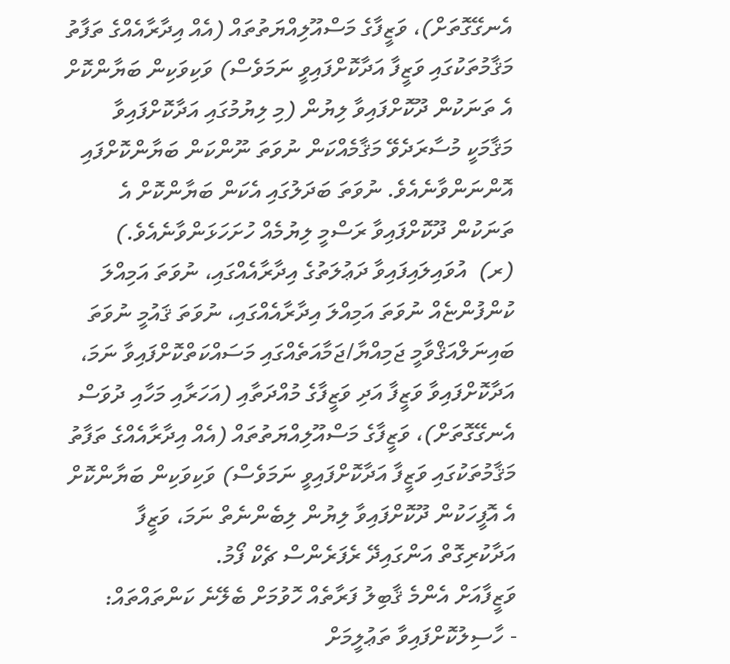އެނގޭގޮތަށް)، ވަޒީފާގެ މަސްއޫލިއްޔަތުތައް (އެއް އިދާރާއެއްގެ ތަފާތު މަޤާމުތަކުގައި ވަޒީފާ އަދާކޮށްފައިވީ ނަމަވެސް) ވަކިވަކިން ބަޔާންކޮށް އެ ތަނަކުން ދޫކޮށްފައިވާ ލިޔުން (މި ލިޔުމުގައި އަދާކޮށްފައިވާ މަޤާމަކީ މުސާރަދެވޭ މަޤާމެއްކަން ނުވަތަ ނޫންކަން ބަޔާންކޮށްފައި އޮންނަންވާނެއެވެ. ނުވަތަ ބަދަލުގައި އެކަން ބަޔާންކޮށް އެ ތަނަކުން ދޫކޮށްފައިވާ ރަސްމީ ލިޔުމެއް ހުށަހަޅަންވާނެއެވެ.)
(ރ)  އުވައިލައިފައިވާ ދަޢުލަތުގެ އިދާރާއެއްގައި، ނުވަތަ އަމިއްލަ ކުންފުންޏެއް ނުވަތަ އަމިއްލަ އިދާރާއެއްގައި، ނުވަތަ ޤައުމީ ނުވަތަ ބައިނަލްއަޤްވާމީ ޖަމިއްޔާ/ޖަމާއަތެއްގައި މަސައްކަތްކޮށްފައިވާ ނަމަ،  އަދާކޮށްފައިވާ ވަޒީފާ އަދި ވަޒީފާގެ މުއްދަތާއި (އަހަރާއި މަހާއި ދުވަސް އެނގޭގޮތަށް)، ވަޒީފާގެ މަސްއޫލިއްޔަތުތައް (އެއް އިދާރާއެއްގެ ތަފާތު މަޤާމުތަކުގައި ވަޒީފާ އަދާކޮށްފައިވީ ނަމަވެސް) ވަކިވަކިން ބަޔާންކޮށް އެ އޮފީހަކުން ދޫކޮށްފައިވާ ލިޔުން ލިބެންނެތް ނަމަ، ވަޒީފާ އަދާކުރިގޮތް އަންގައިދޭ ރެފަރެންސް ޗެކް ފޯމު.
ވަޒީފާއަށް އެންމެ ޤާބިލު ފަރާތެއް ހޮވުމަށް ބެލޭނެ ކަންތައްތައް:
- ހާސިލުކޮށްފައިވާ ތަޢުލީމަށް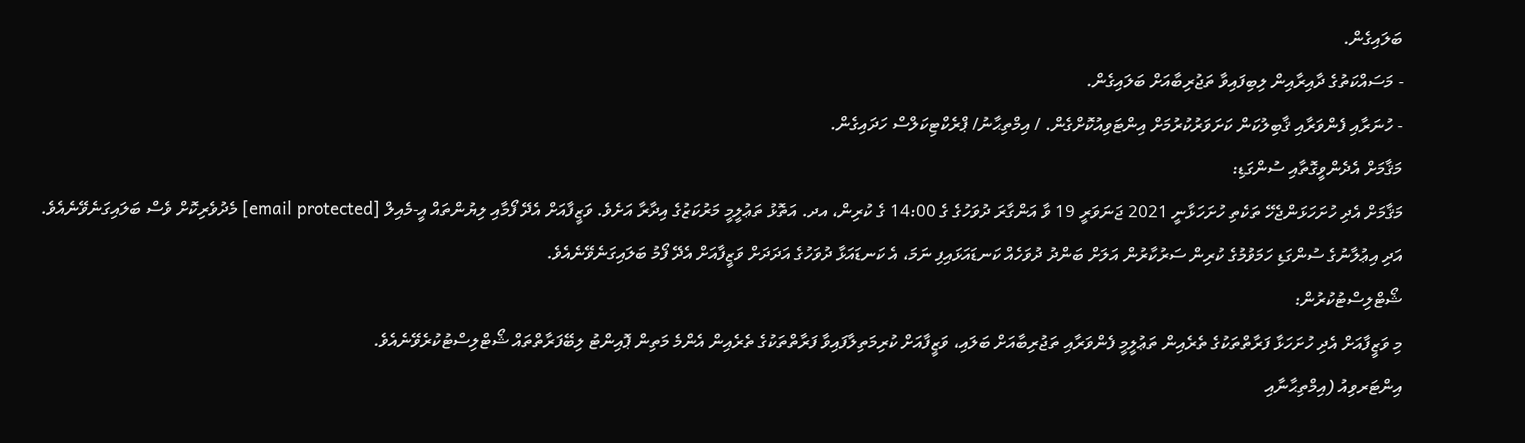ބަލައިގެން.
- މަސައްކަތުގެ ދާއިރާއިން ލިބިފައިވާ ތަޖުރިބާއަށް ބަލައިގެން.
- ހުނަރާއި ފެންވަރާއި ޤާބިލުކަން ކަށަވަރުކުރުމަށް އިންޓަވިއުކޮށްގެން. / އިމްތިޙާނު/ ޕްރެކްޓިކަލްސް ހަދައިގެން.
މަޤާމަށް އެދެންވީގޮތާއި ސުންގަޑި:
މަޤާމަށް އެދި ހުށަހަޅަންޖެހޭ ތަކެތި ހުށަހަޅާނީ 2021 ޖަނަވަރީ 19 ވާ އަންގާރަ ދުވަހުގެ ގެ 14:00 ގެ ކުރިން، އދ. އަތޮޅު ތަޢުލީމީ މަރުކަޒުގެ އިދާރާ އަށެވެ. ވަޒީފާއަށް އެދޭ ފޯމާއި ލިޔުންތައް އީ-މެއިލް [email protected] މެދުވެރިކޮށް ވެސް ބަލައިގަނެވޭނެއެވެ.
އަދި އިޢުލާނުގެ ސުންގަޑި ހަމަވުމުގެ ކުރިން ސަރުކާރުން އަލަށް ބަންދު ދުވަހެއް ކަނޑައަޅައިފި ނަމަ، އެ ކަނޑައަޅާ ދުވަހުގެ އަދަދަށް ވަޒީފާއަށް އެދޭ ފޯމު ބަލައިގަނެވޭނެއެވެ.
ޝޯޓްލިސްޓުކުރުން:
މި ވަޒީފާއަށް އެދި ހުށަހަޅާ ފަރާތްތަކުގެ ތެރެއިން ތަޢުލީމީ ފެންވަރާއި ތަޖުރިބާއަށް ބަލައި، ވަޒީފާއަށް ކުރިމަތިލާފައިވާ ފަރާތްތަކުގެ ތެރެއިން އެންމެ މަތިން ޕޮއިންޓު ލިބޭފަރާތްތައް ޝޯޓްލިސްޓުކުރެވޭނެއެވެ.
އިންޓަރވިއު (އިމްތިޙާނާއި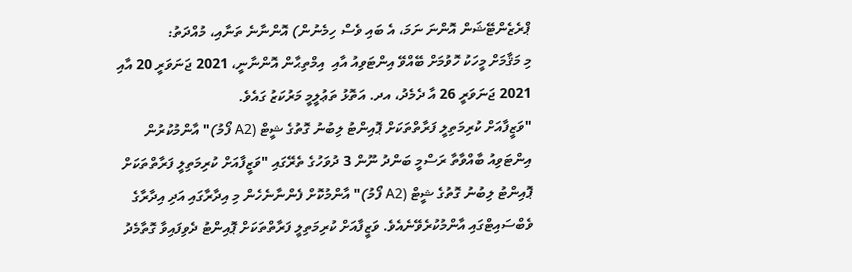ޕްރެޒެންޓޭޝަން އޮންނަ ނަމަ، އެ ބައި ވެސް ހިމެނުން) އޮންނާނެ ތަނާއި، މުއްދަތު:
މި މަޤާމަށް މީހަކު ހޮވުމަށް ބޭއްވޭ އިންޓަވިއު އާއި  އިމްތިޙާން އޮންނާނީ، 2021 ޖަނަވަރީ 20 އާއި 2021 ޖަނަވަރީ 26 އާ ދެމެދު، އދ. އަތޮޅު ތަޢުލީމީ މަރުކަޒު ގައެވެ.
"ވަޒީފާއަށް ކުރިމަތިލީ ފަރާތްތަކަށް ޕޮއިންޓު ލިބުނު ގޮތުގެ ޝީޓް (A2 ފޯމު)" އާންމުކުރުން
އިންޓަވިއު ބާއްވާތާ ރަސްމީ ބަންދު ނޫން 3 ދުވަހުގެ ތެރޭގައި "ވަޒީފާއަށް ކުރިމަތިލީ ފަރާތްތަކަށް ޕޮއިންޓު ލިބުނު ގޮތުގެ ޝީޓް (A2 ފޯމު)" އާންމުކޮށް ފެންނާނެހެން މި އިދާރާގައި އަދި އިދާރާގެ ވެބްސައިޓްގައި އާންމުކުރެވޭނެއެވެ. ވަޒީފާއަށް ކުރިމަތިލީ ފަރާތްތަކަށް ޕޮއިންޓު ދެވިފައިވާ ގޮތާމެދު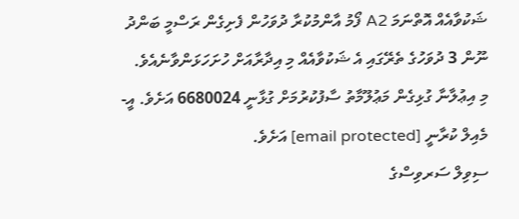ޝަކުވާއެއް އޮތްނަމަ A2 ފޯމު އާންމުކުރާ ދުވަހުން ފެށިގެން ރަސްމީ ބަންދު ނޫން 3 ދުވަހުގެ ތެރޭގައި އެ ޝަކުވާއެއް މި އިދާރާއަށް ހުށަހަޅަންވާނެއެވެ.
މި އިޢުލާނާ ގުޅިގެން މަޢުލޫމާތު ސާފުކުރުމަށް ގުޅާނީ 6680024 އަށެވެ. އީ-މެއިލް ކުރާނީ [email protected] އަށެވެ.
ސިވިލް ސަރވިސްގެ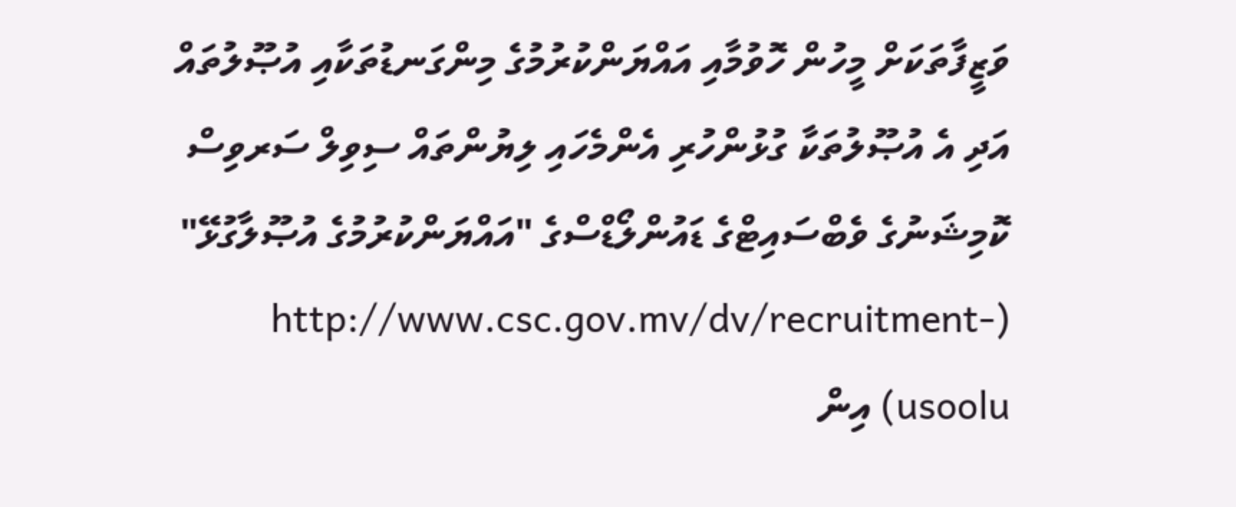ވަޒީފާތަކަށް މީހުން ހޮވުމާއި އައްޔަންކުރުމުގެ މިންގަނޑުތަކާއި އުޞޫލުތައް އަދި އެ އުޞޫލުތަކާ ގުޅުންހުރި އެންމެހައި ލިޔުންތައް ސިވިލް ސަރވިސް ކޮމިޝަނުގެ ވެބްސައިޓްގެ ޑައުންލޯޑްސްގެ "އައްޔަންކުރުމުގެ އުޞޫލާގުޅޭ" (http://www.csc.gov.mv/dv/recruitment-usoolu) އިން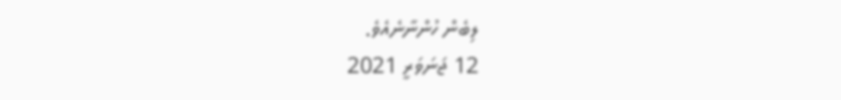ލިބެން ހުންނާނެއެވެ.
12 ޖަނަވަރީ 2021